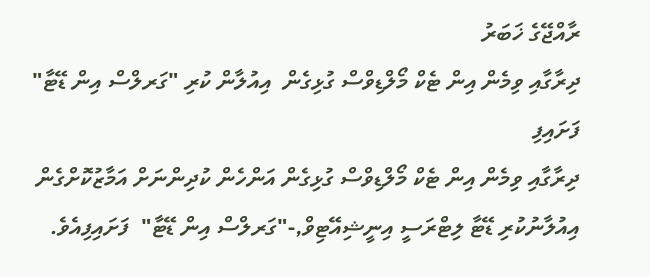ރާއްޖޭގެ ޚަބަރު
ދިރާގާއި ވިމެން އިން ޓެކް މޯލްޑިވްސް ގުޅިގެން  އިއުލާން ކުރި "ގަރލްސް އިން ޑޭޓާ"  ފަށައިފި
ދިރާގާއި ވިމެން އިން ޓެކް މޯލްޑިވްސް ގުޅިގެން އަންހެން ކުދިންނަށް އަމާޒުކޮށްގެން އިއުލާނުކުރި ޑޭޓާ ލިޓްރަސީ އިނީޝިއޭޓިވް,-"ގަރލްސް އިން ޑޭޓާ"  ފަށައިފިއެވެ.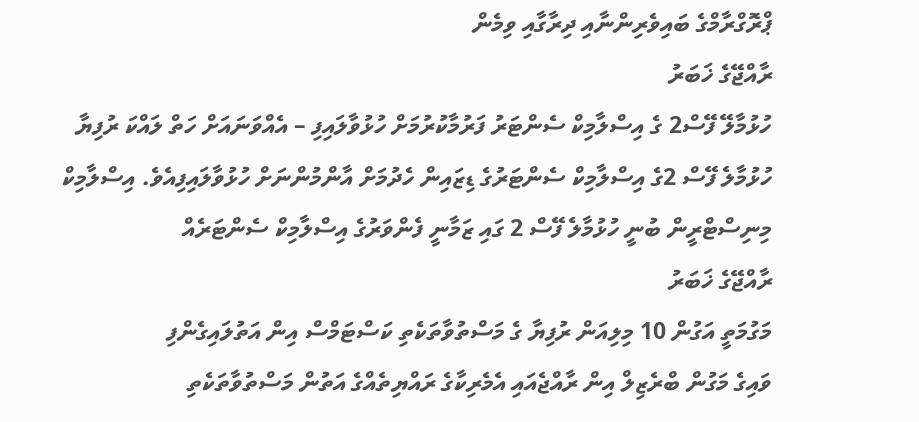ޕްރޮގްރާމްގެ ބައިވެރިންނާއި ދިރާގާއި ވިމެން
ރާއްޖޭގެ ޚަބަރު
ހުޅުމާލޭ ފޭސް2 ގެ އިސްލާމިކް ސެންޓަރު ފަރުމާކުރުމަށް ހުޅުވާލައިފި – އެއްވަނައަށް ހަތް ލައްކަ ރުފިޔާ
ހުޅުމާލެ ފޭސް 2ގެ އިސްލާމިކް ސެންޓަރުގެ ޑިޒައިން ހެދުމަށް އާންމުންނަށް ހުޅުވާލައިފިއެވެ. އިސްލާމިކް މިނިސްޓްރީން ބުނީ ހުޅުމާލެ ފޭސް 2 ގައި ޒަމާނީ ފެންވަރުގެ އިސްލާމިކް ސެންޓަރެއް
ރާއްޖޭގެ ޚަބަރު
މަގުމަތީ އަގުން 10 މިލިއަން ރުފިޔާ ގެ މަސްތުވާތަކެތި ކަސްޓަމްސް އިން އަތުލައިގެންފި
ވައިގެ މަގުން ބްރެޒިލް އިން ރާއްޖެއައި އެމެރިކާގެ ރައްޔިތެއްގެ އަތުން މަސްތުވާތަކެތި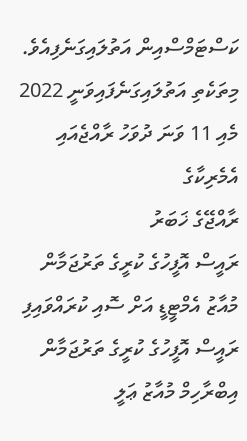ކަސްޓަމްސްއިން އަތުލައިގަނެފިއެވެ. މިތަކެތި އަތުލައިގަނެފައިވަނީ 2022 މެއި 11 ވަނަ ދުވަހު ރާއްޖެއައި އެމެރިކާގެ
ރާއްޖޭގެ ޚަބަރު
ރައީސް އޮފީހުގެ ކުރީގެ ތަރުޖަމާން މުއާޒު އެމްޓީޑީ އަށް ސޮއި ކުރައްވައިފި
ރައީސް އޮފީހުގެ ކުރީގެ ތަރުޖަމާން އިބްރާހިމް މުއާޒު ޢަލީ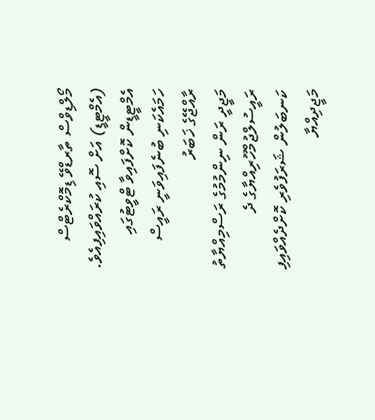މޯލްޑިވްސް ތާރޑްވޭ ޑިމޮކްރެޓްސް (އެމްޓީޑީ) އަށް ސޮއި ކުރައްވައިފިއެވެ. އެމްޓީޑީން ކޮށްފައިވާ ޓްވީޓުގައި ހަމައެކަނި ބުނެފައިވަނީ ރައީސް
ރާއްޖޭގެ ޚަބަރު
މަޖީދީ ރަން ނިންމުމުގެ ރަސްމިއްޔާތު ރައީސުލްޖުމްހޫރިއްޔާގެ ދެ ކަނބަލުން ޝަރަފުވެރި ކޮށްދެއްވައިފި
މަޖީދިއްޔާ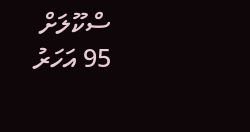ސްކޫލަށް 95 އަހަރު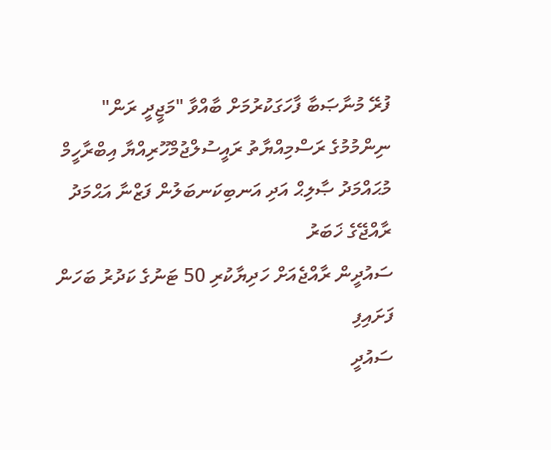ފުރޭ މުނާޞަބާ ފާހަގަކުރުމަށް ބާއްވާ "މަޖީދީ ރަން" ނިންމުމުގެ ރަސްމިއްޔާތު ރައީސުލްޖުމްހޫރިއްޔާ އިބްރާހީމް މުޙައްމަދު ޞާލިޙް އަދި އަނބިކަނބަލުން ފަޒްނާ އަޙްމަދު
ރާއްޖޭގެ ޚަބަރު
ސައުދީން ރާއްޖެއަށް ހަދިޔާކުރި 50 ޓަނުގެ ކަދުރު ބަހަން ފަށައިފި
ސައުދީ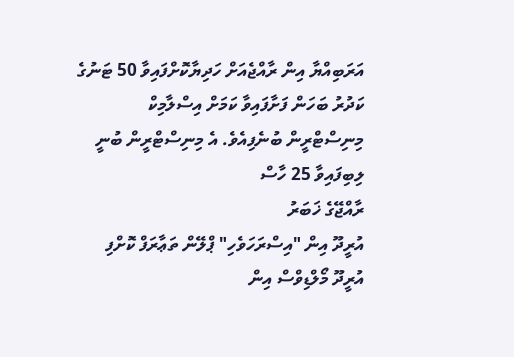އަރަބިއްޔާ އިން ރާއްޖެއަށް ހަދިޔާކޮށްފައިވާ 50 ޓަނުގެ ކަދުރު ބަހަން ފަށާފައިވާ ކަމަށް އިސްލާމިކް މިނިސްޓްރީން ބުނެފިއެވެ. އެ މިނިސްޓްރީން ބުނީ ލިބިފައިވާ 25 ހާސް
ރާއްޖޭގެ ޚަބަރު
އުރީދޫ އިން "އިސްރަހަވެހި" ޕްލޭން ތަޢާރަފް ކޮށްފި
އުރީދޫ މޯލްޑިވްސް އިން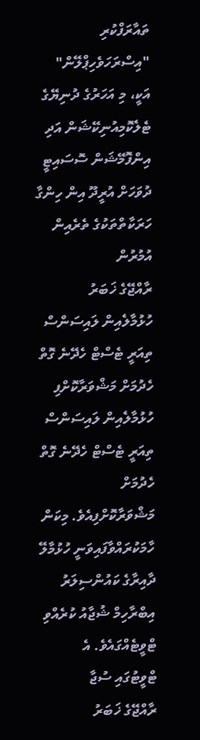ތައާރަފްކުރި "އިސްރަހަވެހިޕްލޭން" އަކީ، މި އަހަރުގެ ދުނިޔޭގެ ޓެލެކޮމިއުނިކޭޝަން އަދި އިންފޮމޭޝަން ސޮސައިޓީ ދުވަހަށް އުރީދޫ އިން ހިންގާ ހަރަކާތްތަކުގެ ތެރެއިން އުމުރުން
ރާއްޖޭގެ ޚަބަރު
ހުޅުމާލެއިން ލައިސަންސް ތިއަރީ ޓެސްޓް ހެދޭނެ ގޮތް ހެދުމަށް މަޝްވަރާކޮށްފި
ހުޅުމާލެއިން ލައިސަންސް ތިއަރީ ޓެސްޓް ހެދޭނެ ގޮތް ހެދުމަށް މަޝްވަރާކޮށްފިއެވެ. މިކަން ހާމަކުރައްވާފައިވަނީ ހުޅުމާލޭ ދާއިރާގެ ކައުންސިލަރު އިބްރާހިމް ޝުޖާއު ކުރެއްވި ޓްވީޓެއްގައެވެ. އެ ޓްވީޓުގައި ސުޖާ
ރާއްޖޭގެ ޚަބަރު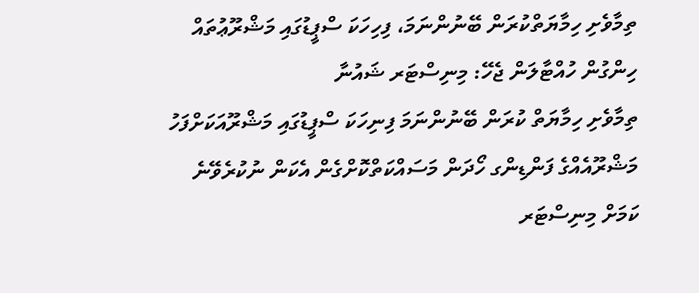ތިމާވެށި ހިމާޔަތްކުރަން ބޭނުންނަމަ، ފިހިހަކަ ސްޕީޑުގައި މަޝްރޫޢުތައް ހިންގުން ހުއްޓާލަން ޖެހޭ: މިނިސްޓަރ ޝައުނާ
ތިމާވެށި ހިމާޔަތް ކުރަން ބޭނުންނަމަ ފިނިހަކަ ސްޕީޑުގައި މަޝްރޫއަކަށްފަހު މަޝްރޫއެއްގެ ފަންޑިންގ ހޯދަން މަސައްކަތްކޮށްގެން އެކަން ނުކުރެވޭނެ ކަމަށް މިނިސްޓަރ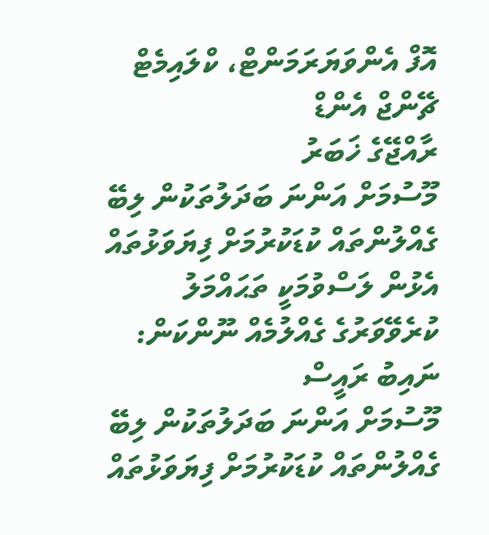އޮފް އެންވަޔަރަމަންޓް، ކްލައިމެޓް ޗޭންޖް އެންޑް
ރާއްޖޭގެ ޚަބަރު
މޫސުމަށް އަންނަ ބަދަލުތަކުން ލިބޭ ގެއްލުންތައް ކުޑަކުރުމަށް ފިޔަވަޅުތައް އެޅުން ލަސްވުމަކީ ތަޙައްމަލު ކުރެވޭވަރުގެ ގެއްލުމެއް ނޫންކަން: ނައިބު ރައީސް
މޫސުމަށް އަންނަ ބަދަލުތަކުން ލިބޭ ގެއްލުންތައް ކުޑަކުރުމަށް ފިޔަވަޅުތައް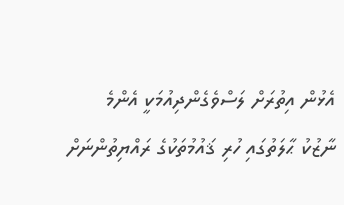އެޅުން އިތުރަށް ލަސްވެގެންދިއުމަކީ އެންމެ ނާޒުކު ޙާލަތުގައި ހުރި ޤައުމުތަކުގެ ރައްޔިތުންނަށް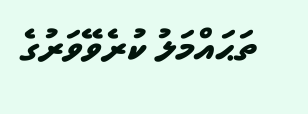ތަޙައްމަލު ކުރެވޭވަރުގެ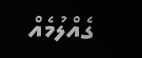ގެއްލުމެއް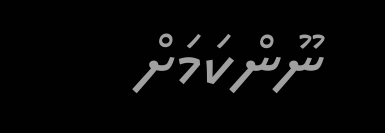ނޫންކަމަށް